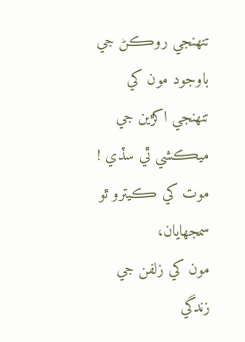تنھنجي روڪڻ جي باوجود مون کي
تنھنجي اکڙين جي ميڪشي ٿي سڏي !
موت کي ڪيترو ٿو سمجهايان،
مون کي زلفن جي زندگي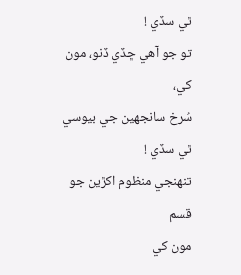ٿي سڏي !
تو جو آهي ڇڏي ڏنو، مون کي،
سُرخ سانجهين جي بيوسي ٿي سڏي !
تنھنجي منظوم اکڙين جو قسم
مون کي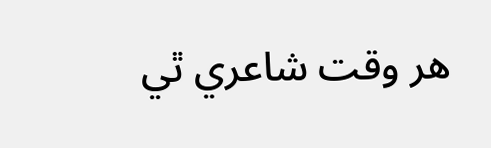هر وقت شاعري ٿي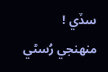سڏي !
منھنجي رُسڻي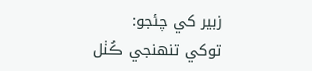زبير کي چئجو:
توکي تنھنجي ڪُٺل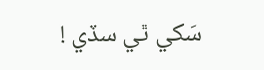سَکي ٿي سڏي !